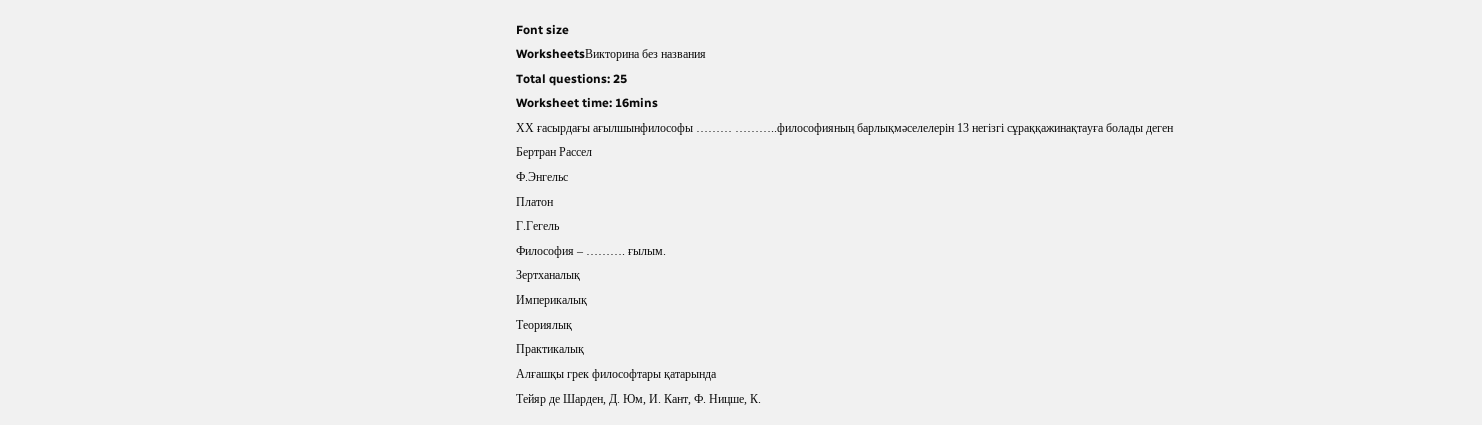Font size
WorksheetsВикторина без названия
Total questions: 25
Worksheet time: 16mins
ХХ ғасырдағы ағылшынфилософы ……… ………..философияның барлықмәселелерін 13 негізгі сұраққажинақтауға болады деген
Бертран Рассел
Ф.Энгельс
Платон
Г.Гегель
Философия – ………. ғылым.
Зертханалық
Империкалық
Теориялық
Практикалық
Алғашқы грек философтары қатарында
Тейяр де Шарден, Д. Юм, И. Кант, Ф. Ницше, К.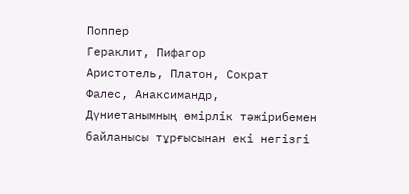Поппер
Гераклит, Пифагор
Аристотель, Платон, Сократ
Фалес, Анаксимандр,
Дүниетанымның өмірлік тәжірибемен байланысы тұрғысынан екі негізгі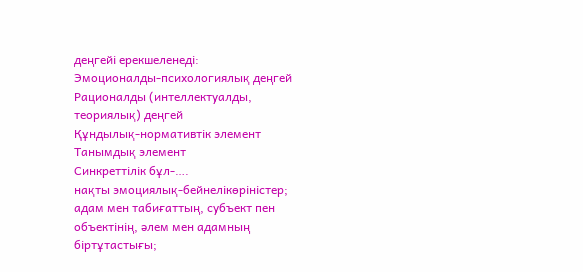деңгейі ерекшеленеді:
Эмоционалды-психологиялық деңгей
Рационалды (интеллектуалды, теориялық) деңгей
Құндылық-нормативтік элемент
Танымдық элемент
Синкреттілік бұл-….
нақты эмоциялық-бейнелікөріністер;
адам мен табиғаттың, субъект пен объектінің, әлем мен адамның біртұтастығы;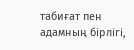табиғат пен адамның бірлігі,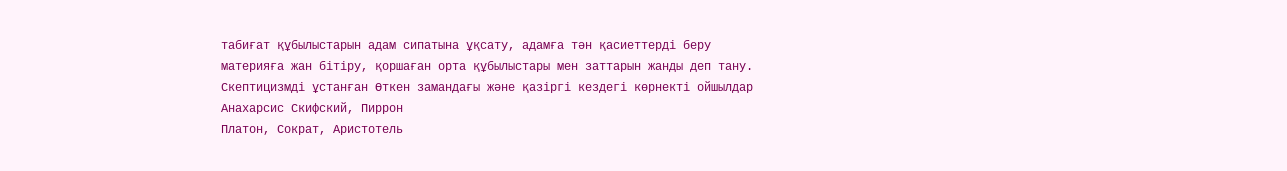табиғат құбылыстарын адам сипатына ұқсату, адамға тән қасиеттерді беру
материяға жан бітіру, қоршаған орта құбылыстары мен заттарын жанды деп тану.
Скептицизмді ұстанған Өткен замандағы және қазіргі кездегі көрнекті ойшылдар
Анахарсис Скифский, Пиррон
Платон, Сократ, Аристотель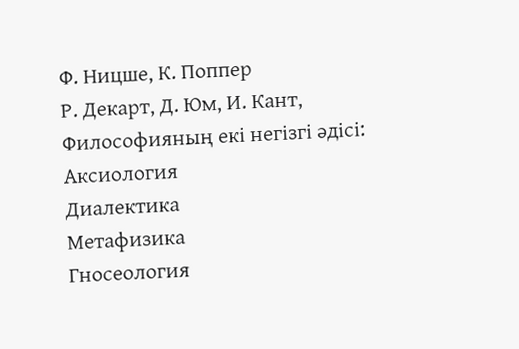Ф. Ницше, К. Поппер
Р. Декарт, Д. Юм, И. Кант,
Философияның екі негізгі әдісі:
Аксиология
Диалектика
Метафизика
Гносеология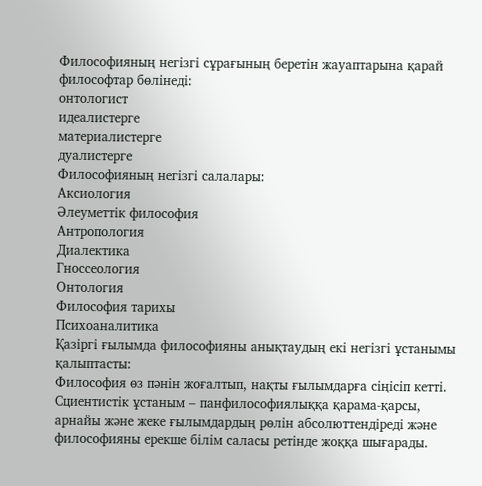Философияның негізгі сұрағының беретін жауаптарына қарай философтар бөлінеді:
онтологист
идеалистерге
материалистерге
дуалистерге
Философияның негізгі салалары:
Аксиология
Әлеуметтік философия
Антропология
Диалектика
Гноссеология
Онтология
Философия тарихы
Психоаналитика
Қазіргі ғылымда философияны анықтаудың екі негізгі ұстанымы қалыптасты:
Философия өз пәнін жоғалтып, нақты ғылымдарға сіңісіп кетті.
Сциентистік ұстаным – панфилософиялыққа қарама-қарсы, арнайы және жеке ғылымдардың рөлін абсолюттендіреді және философияны ерекше білім саласы ретінде жоққа шығарады.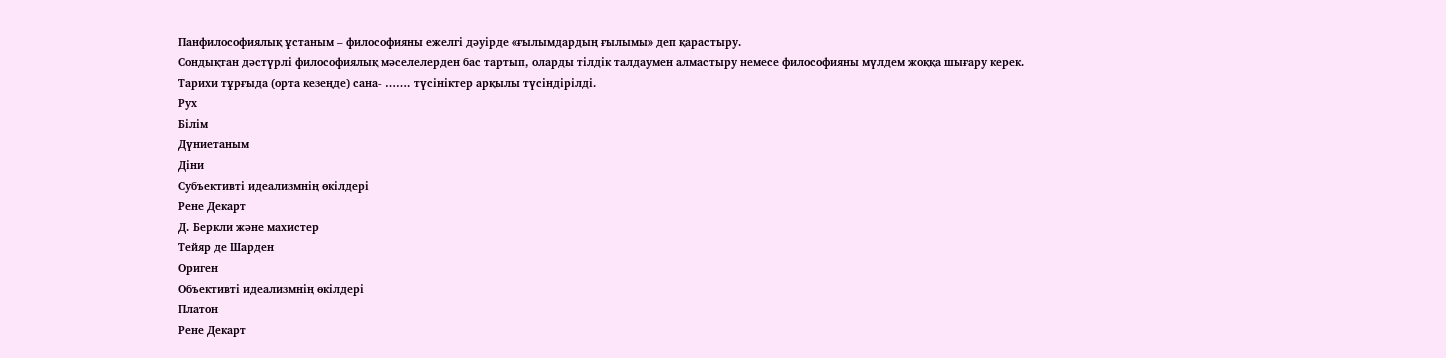Панфилософиялық ұстаным – философияны ежелгі дәуірде «ғылымдардың ғылымы» деп қарастыру.
Сондықтан дәстүрлі философиялық мәселелерден бас тартып, оларды тілдік талдаумен алмастыру немесе философияны мүлдем жоққа шығару керек.
Тарихи тұрғыда (орта кезеңде) сана- ……. түсініктер арқылы түсіндірілді.
Рух
Білім
Дүниетаным
Діни
Субъективті идеализмнің өкілдері
Рене Декарт
Д. Беркли және махистер
Тейяр де Шарден
Ориген
Объективті идеализмнің өкілдері
Платон
Рене Декарт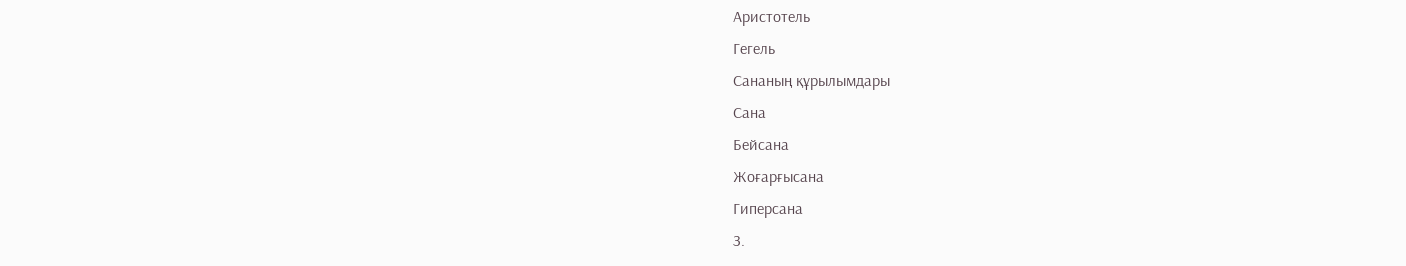Аристотель
Гегель
Сананың құрылымдары
Сана
Бейсана
Жоғарғысана
Гиперсана
З.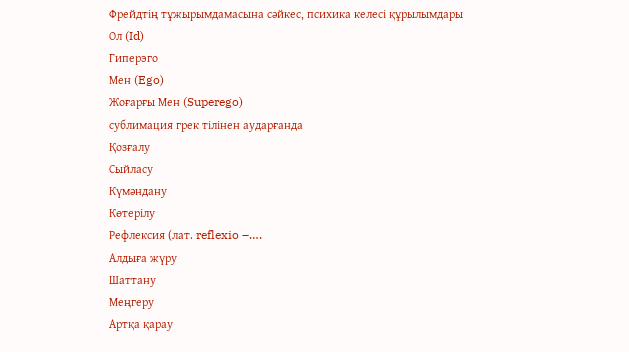Фрейдтің тұжырымдамасына сәйкес, психика келесі құрылымдары
Ол (Id)
Гиперэго
Мен (Ego)
Жоғарғы Мен (Superego)
сублимация грек тілінен аударғанда
Қозғалу
Сыйласу
Күмәндану
Көтерілу
Рефлексия (лат. reflexio –….
Алдыға жүру
Шаттану
Меңгеру
Артқа қарау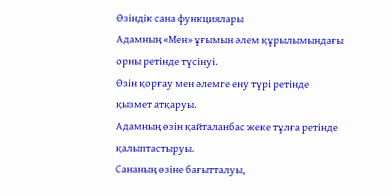Өзіндік сана функциялары
Адамның «Мен» ұғымын әлем құрылымындағы орны ретінде түсінуі.
Өзін қорғау мен әлемге ену түрі ретінде қызмет атқаруы.
Адамның өзін қайталанбас жеке тұлға ретінде қалыптастыруы.
Сананың өзіне бағытталуы,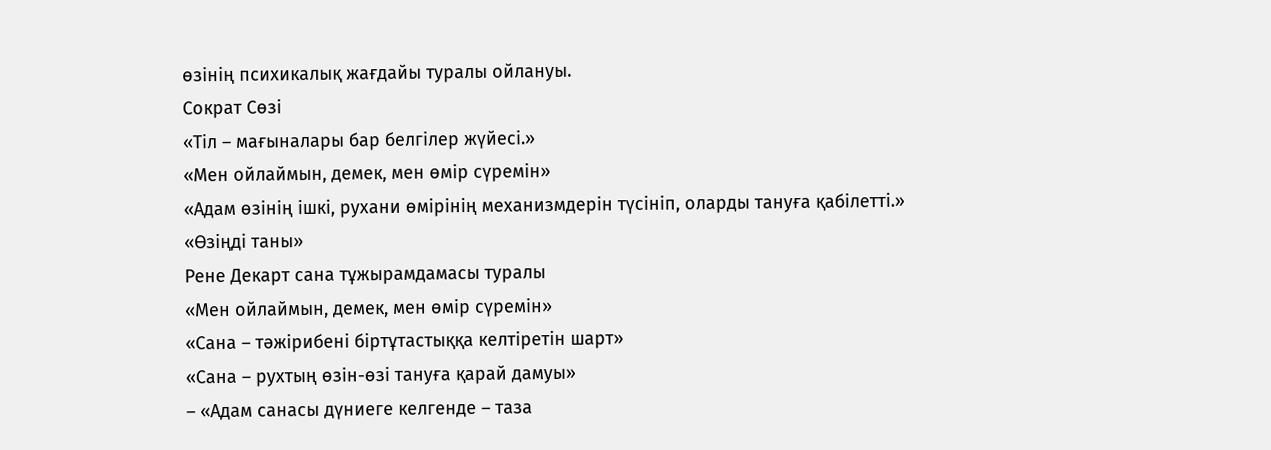өзінің психикалық жағдайы туралы ойлануы.
Сократ Сөзі
«Тіл – мағыналары бар белгілер жүйесі.»
«Мен ойлаймын, демек, мен өмір сүремін»
«Адам өзінің ішкі, рухани өмірінің механизмдерін түсініп, оларды тануға қабілетті.»
«Өзіңді таны»
Рене Декарт сана тұжырамдамасы туралы
«Мен ойлаймын, демек, мен өмір сүремін»
«Сана – тәжірибені біртұтастыққа келтіретін шарт»
«Сана – рухтың өзін-өзі тануға қарай дамуы»
– «Адам санасы дүниеге келгенде – таза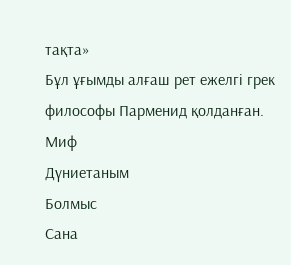тақта»
Бұл ұғымды алғаш рет ежелгі грек философы Парменид қолданған.
Миф
Дүниетаным
Болмыс
Сана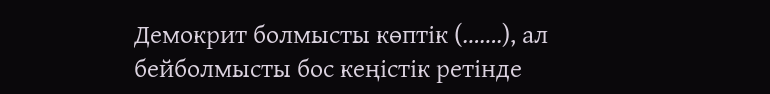Демокрит болмысты көптік (…….), ал бейболмысты бос кеңістік ретінде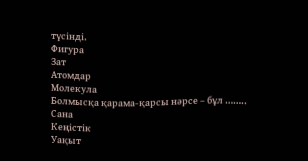түсінді.
Фигура
Зат
Атомдар
Молекула
Болмысқа қарама-қарсы нәрсе – бұл ……..
Сана
Кеңістік
Уақыт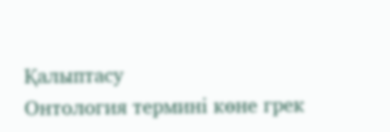Қалыптасу
Онтология термині көне грек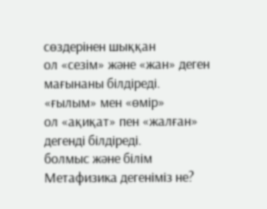сөздерінен шыққан
ол «сезім» және «жан» деген мағынаны білдіреді.
«ғылым» мен «өмір»
ол «ақиқат» пен «жалған» дегенді білдіреді.
болмыс және білім
Метафизика дегеніміз не?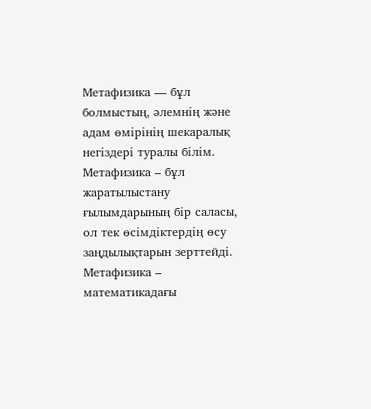Метафизика — бұл болмыстың, әлемнің және адам өмірінің шекаралық негіздері туралы білім.
Метафизика – бұл жаратылыстану ғылымдарының бір саласы, ол тек өсімдіктердің өсу заңдылықтарын зерттейді.
Метафизика – математикадағы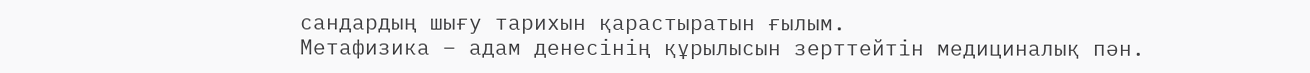сандардың шығу тарихын қарастыратын ғылым.
Метафизика – адам денесінің құрылысын зерттейтін медициналық пән.